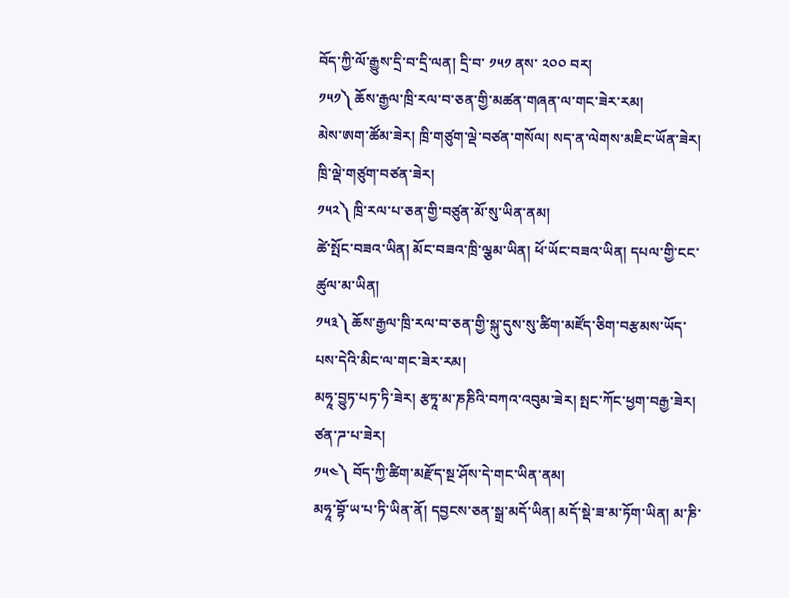བོད་ཀྱི་ལོ་རྒྱུས་དྲི་བ་དྲི་ལན། དྲི་བ་ ༡༥༡ ནས་ ༢༠༠ བར།
༡༥༡༽ ཆོས་རྒྱལ་ཁྲི་རལ་བ་ཅན་གྱི་མཚན་གཞན་ལ་གང་ཟེར་རམ།
མེས་ཨག་ཚོམ་ཟེར། ཁྲི་གཙུག་ལྡེ་བཙན་གསོལ། སད་ན་ལེགས་མཇིང་ཡོན་ཟེར། ཁྲི་ལྡེ་གཙུག་བཙན་ཟེར།
༡༥༢༽ ཁྲི་རལ་པ་ཅན་གྱི་བཙུན་མོ་སུ་ཡིན་ནམ།
ཚེ་སྤོང་བཟའ་ཡིན། མོང་བཟའ་ཁྲི་ལྕམ་ཡིན། ཕོ་ཡོང་བཟའ་ཡིན། དཔལ་གྱི་ངང་ཚུལ་མ་ཡིན།
༡༥༣༽ ཆོས་རྒྱལ་ཁྲི་རལ་བ་ཅན་གྱི་སྐུ་དུས་སུ་ཚིག་མཛོད་ཅིག་བརྩམས་ཡོད་པས་དེའི་མིང་ལ་གང་ཟེར་རམ།
མཧཱ་བྱུཏ་པཏ་ཏི་ཟེར། རྩཏཱ་མ་ཎཎིའི་བཀའ་འབུམ་ཟེར། སྤང་ཀོང་ཕྱག་བརྒྱ་ཟེར། ཙན་ཌ་པ་ཟེར།
༡༥༤༽ བོད་ཀྱི་ཚིག་མརྫོད་སྔ་ཤོས་དེ་གང་ཡིན་ནམ།
མཧཱ་བྷོ་ཡ་པ་ཏི་ཡིན་ནོ། དབྱངས་ཅན་སྒྲ་མདོ་ཡིན། མདོ་སྡེ་ཟ་མ་ཏོག་ཡིན། མ་ཎི་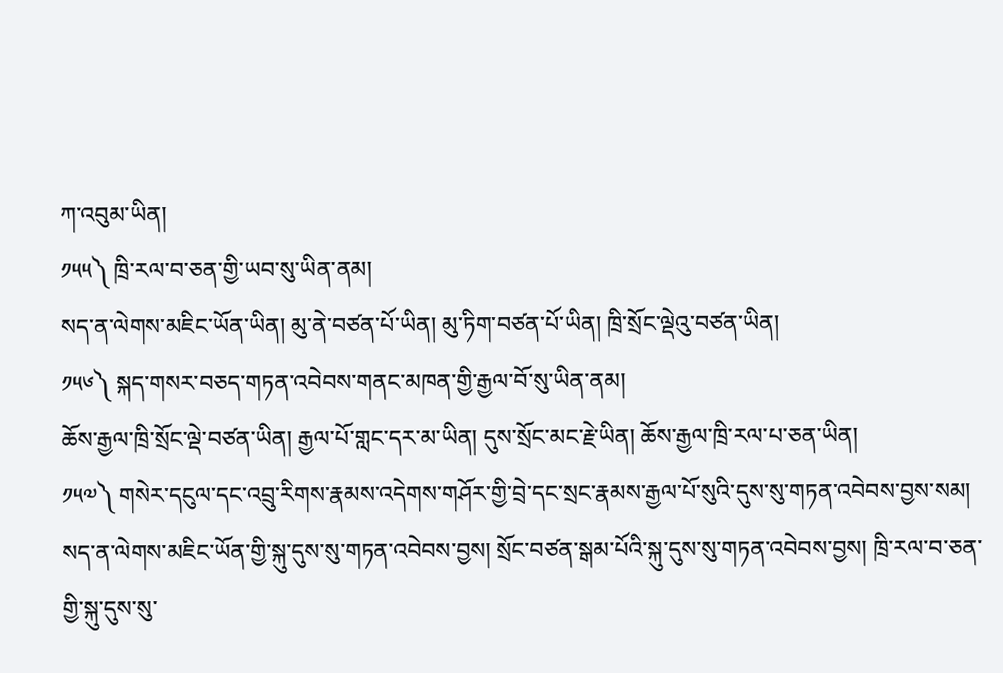ཀ་འབུམ་ཡིན།
༡༥༥༽ ཁྲི་རལ་བ་ཅན་གྱི་ཡབ་སུ་ཡིན་ནམ།
སད་ན་ལེགས་མཇིང་ཡོན་ཡིན། མུ་ནེ་བཙན་པོ་ཡིན། མུ་ཏིག་བཙན་པོ་ཡིན། ཁྲི་སྲོང་ལྡེའུ་བཙན་ཡིན།
༡༥༦༽ སྐད་གསར་བཅད་གཏན་འབེབས་གནང་མཁན་གྱི་རྒྱལ་བོ་སུ་ཡིན་ནམ།
ཆོས་རྒྱལ་ཁྲི་སྲོང་ལྡེ་བཙན་ཡིན། རྒྱལ་པོ་གླང་དར་མ་ཡིན། དུས་སྲོང་མང་རྗེ་ཡིན། ཆོས་རྒྱལ་ཁྲི་རལ་པ་ཅན་ཡིན།
༡༥༧༽ གསེར་དངུལ་དང་འབྲུ་རིགས་རྣམས་འདེགས་གཤོར་གྱི་བྲེ་དང་སྲང་རྣམས་རྒྱལ་པོ་སུའི་དུས་སུ་གཏན་འབེབས་བྱས་སམ།
སད་ན་ལེགས་མཇིང་ཡོན་གྱི་སྐུ་དུས་སུ་གཏན་འབེབས་བྱས། སྲོང་བཙན་སྒམ་པོའི་སྐུ་དུས་སུ་གཏན་འབེབས་བྱས། ཁྲི་རལ་བ་ཅན་གྱི་སྐུ་དུས་སུ་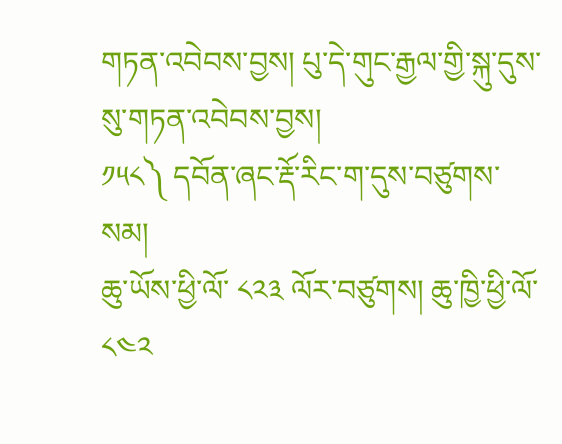གཏན་འབེབས་བྱས། པུ་དེ་གུང་རྒྱལ་གྱི་སྐུ་དུས་སུ་གཏན་འབེབས་བྱས།
༡༥༨༽ དབོན་ཞང་རྡོ་རིང་ག་དུས་བཙུགས་སམ།
ཆུ་ཡོས་ཕྱི་ལོ་ ༨༢༣ ལོར་བཙུགས། ཆུ་ཁྱི་ཕྱི་ལོ་ ༨༤༢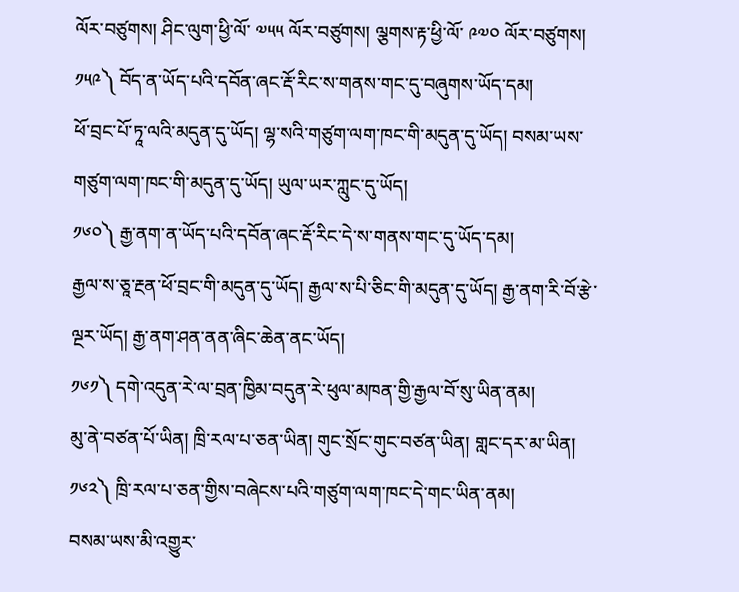ལོར་བཙུགས། ཤིང་ལུག་ཕྱི་ལོ་ ༧༥༥ ལོར་བཙུགས། ལྕགས་རྟ་ཕྱི་ལོ་ ༩༧༠ ལོར་བཙུགས།
༡༥༩༽ བོད་ན་ཡོད་པའི་དབོན་ཞང་རྡོ་རིང་ས་གནས་གང་དུ་བཞུགས་ཡོད་དམ།
ཕོ་བྲང་པོ་ཏཱ་ལའི་མདུན་དུ་ཡོད། ལྷ་སའི་གཙུག་ལག་ཁང་གི་མདུན་དུ་ཡོད། བསམ་ཡས་གཙུག་ལག་ཁང་གི་མདུན་དུ་ཡོད། ཡུལ་ཡར་ཀླུང་དུ་ཡོད།
༡༦༠༽ རྒྱ་ནག་ན་ཡོད་པའི་དབོན་ཞང་རྡོ་རིང་དེ་ས་གནས་གང་དུ་ཡོད་དམ།
རྒྱལ་ས་ཅཱ་རྔན་ཕོ་བྲང་གི་མདུན་དུ་ཡོད། རྒྱལ་ས་པི་ཅིང་གི་མདུན་དུ་ཡོད། རྒྱ་ནག་རི་བོ་རྩེ་ལྔར་ཡོད། རྒྱ་ནག་ཤན་ནན་ཞིང་ཆེན་ནང་ཡོད།
༡༦༡༽ དགེ་འདུན་རེ་ལ་བྲན་ཁྱིམ་བདུན་རེ་ཕུལ་མཁན་གྱི་རྒྱལ་བོ་སུ་ཡིན་ནམ།
མུ་ནེ་བཙན་པོ་ཡིན། ཁྲི་རལ་པ་ཅན་ཡིན། གུང་སྲོང་གུང་བཙན་ཡིན། གླང་དར་མ་ཡིན།
༡༦༢༽ ཁྲི་རལ་པ་ཅན་གྱིས་བཞེངས་པའི་གཙུག་ལག་ཁང་དེ་གང་ཡིན་ནམ།
བསམ་ཡས་མི་འགྱུར་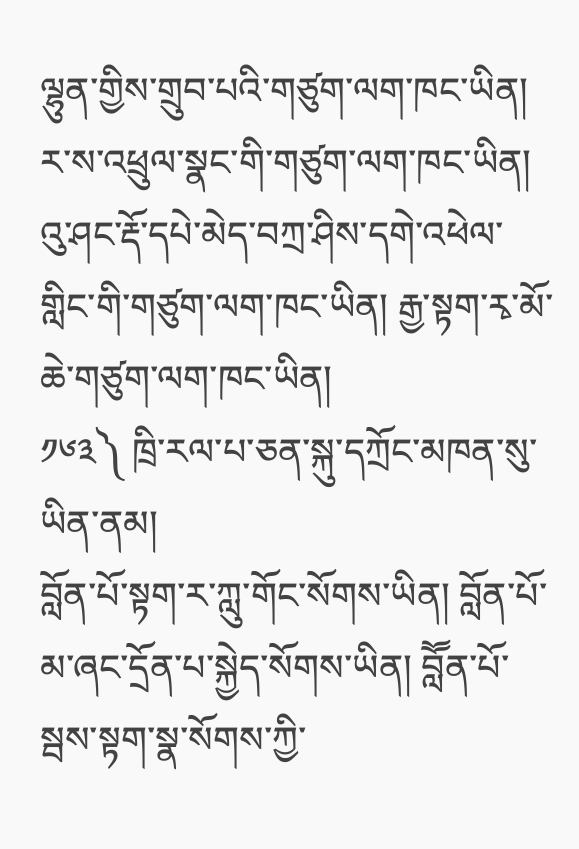ལྷུན་གྱིས་གྲུབ་པའི་གཙུག་ལག་ཁང་ཡིན། ར་ས་འཕྲུལ་སྣང་གི་གཙུག་ལག་ཁང་ཡིན། འུ་ཤང་རྡོ་དཔེ་མེད་བཀྲ་ཤིས་དགེ་འཕེལ་གླིང་གི་གཙུག་ལག་ཁང་ཡིན། རྒྱ་སྟག་རྭ་མོ་ཆེ་གཙུག་ལག་ཁང་ཡིན།
༡༦༣༽ ཁྲི་རལ་པ་ཅན་སྐུ་དཀྲོང་མཁན་སུ་ཡིན་ནམ།
བློན་པོ་སྟག་ར་ཀླུ་གོང་སོགས་ཡིན། བློན་པོ་མ་ཞང་དྲོན་པ་སྐྱེད་སོགས་ཡིན། བླཽན་པོ་སྦས་སྟག་སྣ་སོགས་ཀྱི་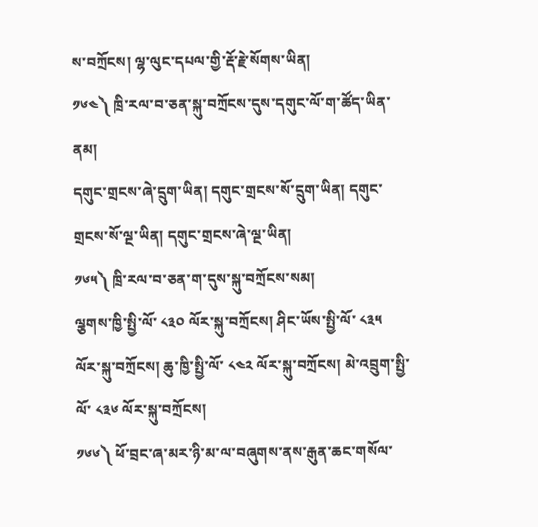ས་བཀྲོངས། ལྷ་ལུང་དཔལ་གྱི་རྡོ་རྗེ་སོགས་ཡིན།
༡༦༤༽ ཁྲི་རལ་བ་ཅན་སྐུ་བཀྲོངས་དུས་དགུང་ལོ་ག་ཚོད་ཡིན་ནམ།
དགུང་གྲངས་ཞེ་དྲུག་ཡིན། དགུང་གྲངས་སོ་དྲུག་ཡིན། དགུང་གྲངས་སོ་ལྔ་ཡིན། དགུང་གྲངས་ཞེ་ལྔ་ཡིན།
༡༦༥༽ ཁྲི་རལ་བ་ཅན་ག་དུས་སྐུ་བཀྲོངས་སམ།
ལྕགས་ཁྱི་སྤྱི་ལོ་ ༨༣༠ ལོར་སྐུ་བཀྲོངས། ཤིང་ཡོས་སྤྱི་ལོ་ ༨༣༥ ལོར་སྐུ་བཀྲོངས། ཆུ་ཁྱི་སྤྱི་ལོ་ ༨༤༢ ལོར་སྐུ་བཀྲོངས། མེ་འབྲུག་སྤྱི་ལོ་ ༨༣༦ ལོར་སྐུ་བཀྲོངས།
༡༦༦༽ ཕོ་བྲང་ཞ་མར་ཉི་མ་ལ་བཞུགས་ནས་རྒུན་ཆང་གསོལ་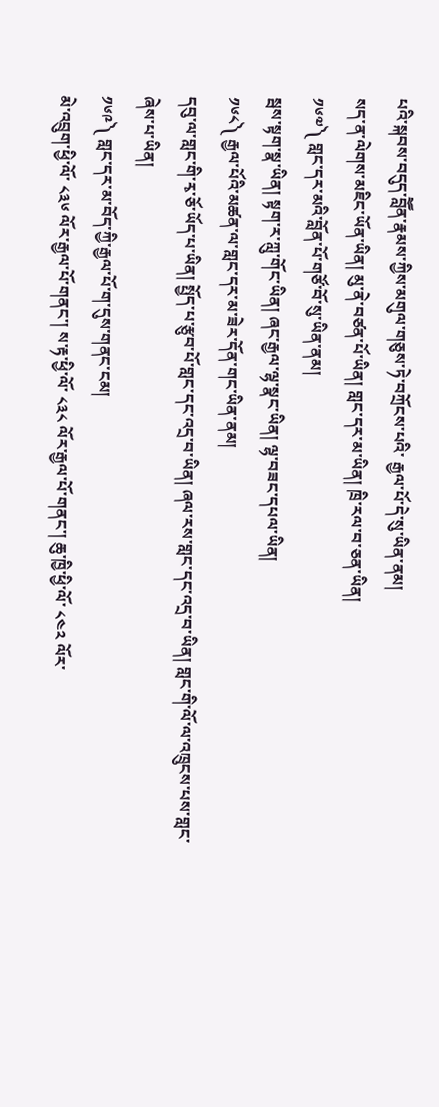པའི་སྐབས་བདུད་བླཽན་རྣམས་ཀྱིས་མགུལ་གཅུས་ཏེ་བཀྲོངས་པའི་ རྒྱལ་པོ་དེ་སུ་ཡིན་ནམ།
སད་ན་ལེགས་མཇིང་ཡོན་ཡིན། མུ་ནེ་བཙན་པོ་ཡིན། གླང་དར་མ་ཡིན། ཁྲི་རལ་བ་ཅན་ཡིན།
༡༦༧༽ གླང་དར་མའི་བློན་པོ་གཙོ་བོ་སུ་ཡིན་ནམ།
སྦས་སྟག་སྣ་ཡིན། སྟག་ར་ཀླུ་གོང་ཡིན། ཞང་རྒྱལ་ལྷ་སྣང་ཡིན། ལྷ་བཟང་དཔལ་ཡིན།
༡༦༨༽ རྒྱལ་པོའི་མཚན་ལ་གླང་དར་མ་ཟེར་དོན་གང་ཡིན་ནམ།
དབུ་ལ་གླང་གི་རྭ་ཅོ་ཡོད་པ་ཡིན། སྤྱོད་པ་རྩུབ་པོ་གླང་དང་འདྲ་བ་ཡིན། ཞལ་རས་གླང་དང་འདྲ་བ་ཡིན། གླང་གི་ལོ་ལ་འཁྲུངས་པས་གླང་ཞེས་པ་ཡིན།
༡༦༩༽ གླང་དར་མ་བོད་ཀྱི་རྒྱལ་པོ་ག་དུས་གནང་ངམ།
མེ་འབྲུག་ཕྱི་ལོ་ ༨༣༦ ལོར་རྒྱལ་པོ་གནང་། ས་རྟ་ཕྱི་ལོ་ ༨༣༨ ལོར་རྒྱལ་པོ་གནང་། ཆུ་ཁྱི་ཕྱི་ལོ་ ༨༤༢ ལོར་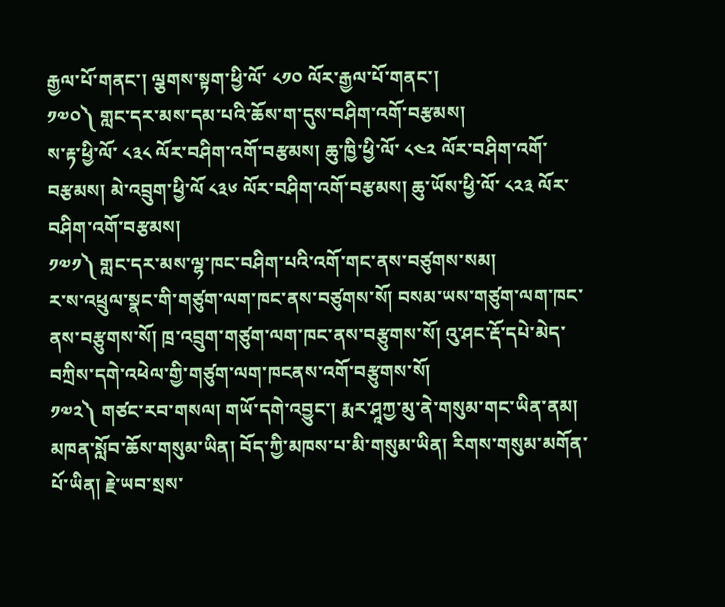རྒྱལ་པོ་གནང་། ལྕགས་སྟག་ཕྱི་ལོ་ ༨༡༠ ལོར་རྒྱལ་པོ་གནང་།
༡༧༠༽ གླང་དར་མས་དམ་པའི་ཆོས་ག་དུས་བཤིག་འགོ་བརྩམས།
ས་རྟ་ཕྱི་ལོ་ ༨༣༨ ལོར་བཤིག་འགོ་བརྩམས། ཆུ་ཁྱི་ཕྱི་ལོ་ ༨༤༢ ལོར་བཤིག་འགོ་བརྩམས། མེ་འབྲུག་ཕྱི་ལོ ༨༣༦ ལོར་བཤིག་འགོ་བརྩམས། ཆུ་ཡོས་ཕྱི་ལོ་ ༨༢༣ ལོར་བཤིག་འགོ་བརྩམས།
༡༧༡༽ གླང་དར་མས་ལྷ་ཁང་བཤིག་པའི་འགོ་གང་ནས་བཙུགས་སམ།
ར་ས་འཕྲུལ་སྣང་གི་གཙུག་ལག་ཁང་ནས་བཙུགས་སོ། བསམ་ཡས་གཙུག་ལག་ཁང་ནས་བརྩུགས་སོ། ཁྲ་འབྲུག་གཙུག་ལག་ཁང་ནས་བརྩུགས་སོ། འུ་ཤང་རྡོ་དཔེ་མེད་བཀྲིས་དགེ་འཕེལ་གྱི་གཙུག་ལག་ཁངནས་འགོ་བརྩུགས་སོ།
༡༧༢༽ གཙང་རབ་གསལ། གཡོ་དགེ་འབྱུང་། རྨར་ཤཱཀྱ་མུ་ནེ་གསུམ་གང་ཡིན་ནམ།
མཁན་སློབ་ཆོས་གསུམ་ཡིན། བོད་ཀྱི་མཁས་པ་མི་གསུམ་ཡིན། རིགས་གསུམ་མགོན་པོ་ཡིན། རྗེ་ཡབ་སྲས་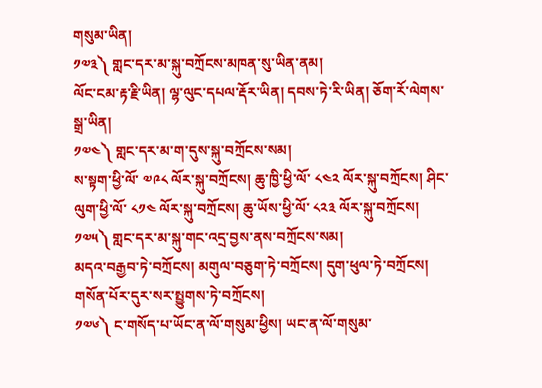གསུམ་ཡིན།
༡༧༣༽ གླང་དར་མ་སྐུ་བཀྲོངས་མཁན་སུ་ཡིན་ནམ།
ལོང་ངམ་རྟ་རྗི་ཡིན། ལྷ་ལུང་དཔལ་རྡོར་ཡིན། དབས་ཏེ་རི་ཡིན། ཅོག་རོ་ལེགས་སྒྲ་ཡིན།
༡༧༤༽ གླང་དར་མ་ག་དུས་སྐུ་བཀྲོངས་སམ།
ས་སྟག་ཕྱི་ལོ་ ༧༩༨ ལོར་སྐུ་བཀྲོངས། ཆུ་ཁྱི་ཕྱི་ལོ་ ༨༤༢ ལོར་སྐུ་བཀྲོངས། ཤིང་ལུག་ཕྱི་ལོ་ ༨༡༤ ལོར་སྐུ་བཀྲོངས། ཆུ་ཡོས་ཕྱི་ལོ་ ༨༢༣ ལོར་སྐུ་བཀྲོངས།
༡༧༥༽ གླང་དར་མ་སྐུ་གང་འདྲ་བྱས་ནས་བཀྲོངས་སམ།
མདའ་བརྒྱབ་ཏེ་བཀྲོངས། མགུལ་བཅུག་ཏེ་བཀྲོངས། དུག་ཕུལ་ཏེ་བཀྲོངས། གསོན་པོར་དུར་སར་སྤྱུགས་ཏེ་བཀྲོངས།
༡༧༦༽ ང་གསོད་པ་ཡོང་ན་ལོ་གསུམ་ཕྱིས། ཡང་ན་ལོ་གསུམ་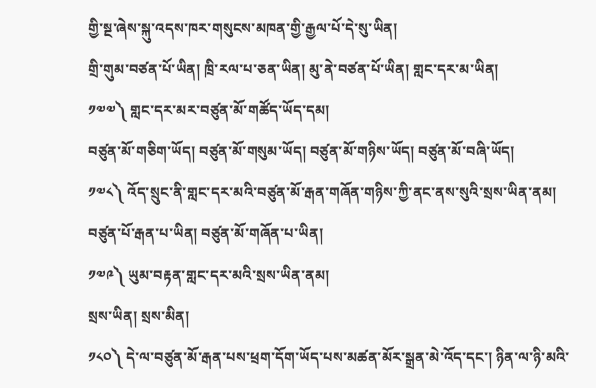གྱི་སྔ་ཞེས་སྐུ་འདས་ཁར་གསུངས་མཁན་གྱི་རྒྱལ་པོ་དེ་སུ་ཡིན།
གྲི་གུམ་བཙན་པོ་ཡིན། ཁྲི་རལ་པ་ཅན་ཡིན། མུ་ནེ་བཙན་པོ་ཡིན། གླང་དར་མ་ཡིན།
༡༧༧༽ གླང་དར་མར་བཙུན་མོ་གཚོད་ཡོད་དམ།
བཙུན་མོ་གཅིག་ཡོད། བཙུན་མོ་གསུམ་ཡོད། བཙུན་མོ་གཉིས་ཡོད། བཙུན་མོ་བཞི་ཡོད།
༡༧༨༽ འོད་སྲུང་ནི་གླང་དར་མའི་བཙུན་མོ་རྒན་གཞོན་གཉིས་ཀྱི་ནང་ནས་སུའི་སྲས་ཡིན་ནམ།
བཙུན་པོ་རྒན་པ་ཡིན། བཙུན་མོ་གཞོན་པ་ཡིན།
༡༧༩༽ ཡུམ་བརྟན་གླང་དར་མའི་སྲས་ཡིན་ནམ།
སྲས་ཡིན། སྲས་མིན།
༡༨༠༽ དེ་ལ་བཙུན་མོ་རྒན་པས་ཕྲག་དོག་ཡོད་པས་མཚན་མོར་སྒྲན་མེ་འོད་དང་། ཉིན་ལ་ཉི་མའི་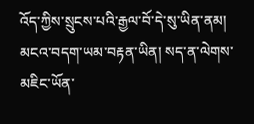འོད་ཀྱིས་སྲུངས་པའི་རྒྱལ་བོ་དེ་སུ་ཡིན་ནམ།
མངའ་བདག་ཡམ་བརྟན་ཡིན། སད་ན་ལེགས་མཇིང་ཡོན་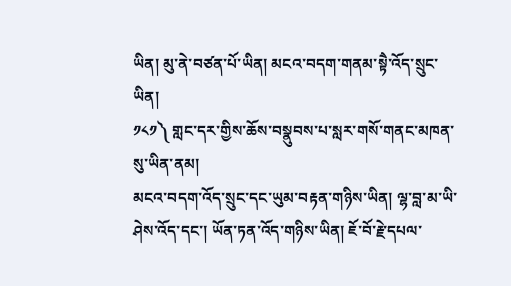ཡིན། མུ་ནེ་བཙན་པོ་ཡིན། མངའ་བདག་གནམ་སྟཻ་འོད་སྲུང་ཡིན།
༡༨༡༽ གླང་དར་གྱིས་ཆོས་བསྣུབས་པ་སླར་གསོ་གནང་མཁན་སུ་ཡིན་ནམ།
མངའ་བདག་འོད་སྲུང་དང་ཡུམ་བརྟན་གཉིས་ཡིན། ལྷ་བླ་མ་ཡི་ཤེས་འོད་དང་། ཡོན་ཏན་འོད་གཉིས་ཡིན། ཇོ་བོ་རྗེ་དཔལ་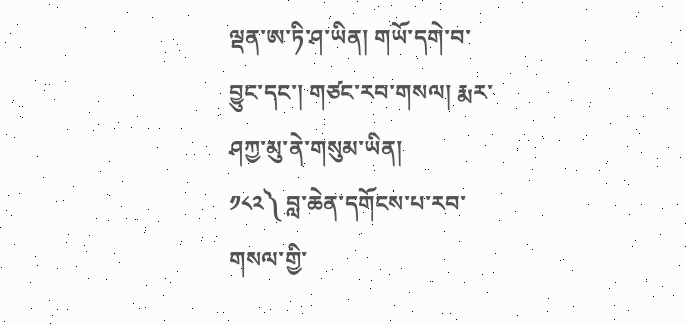ལྡན་ཨ་ཏི་ཤ་ཡིན། གཡོ་དགེ་བ་བྱུང་དང་། གཙང་རབ་གསལ། རྨར་ཤཀྱ་མུ་ནེ་གསུམ་ཡིན།
༡༨༢༽ བླ་ཆེན་དགོངས་པ་རབ་གསལ་གྱི་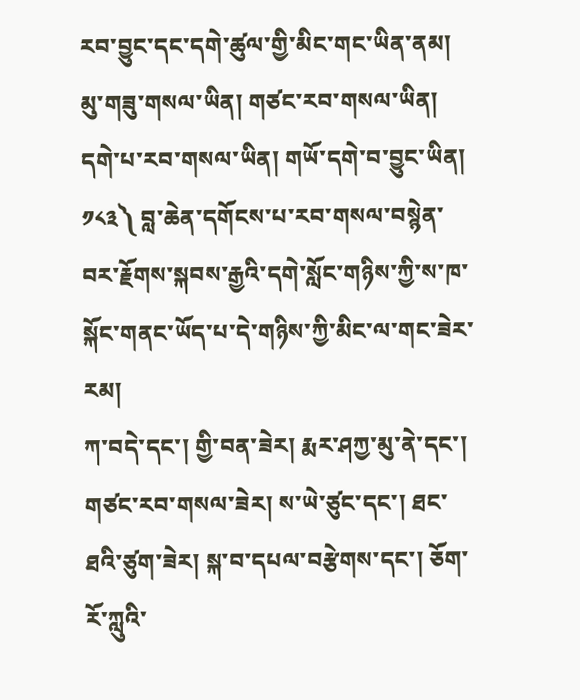རབ་བྱུང་དང་དགེ་ཚུལ་གྱི་མིང་གང་ཡིན་ནམ།
མུ་གཟུ་གསལ་ཡིན། གཙང་རབ་གསལ་ཡིན། དགེ་པ་རབ་གསལ་ཡིན། གཡོ་དགེ་བ་བྱུང་ཡིན།
༡༨༣༽ བླ་ཆེན་དགོངས་པ་རབ་གསལ་བསྙེན་བར་རྗོགས་སྐབས་རྒྱའི་དགེ་སློང་གཉིས་ཀྱི་ས་ཁ་སྐོང་གནང་ཡོད་པ་དེ་གཉིས་ཀྱི་མིང་ལ་གང་ཟེར་རམ།
ཀ་བདེ་དང་། གྱི་བན་ཟེར། རྨར་ཤཀྱ་མུ་ནེ་དང་། གཙང་རབ་གསལ་ཟེར། ས་ཡེ་ཙུང་དང་། ཐང་ཐའི་ཙུག་ཟེར། སྐ་བ་དཔལ་བརྩེགས་དང་། ཅོག་རོ་ཀླུའི་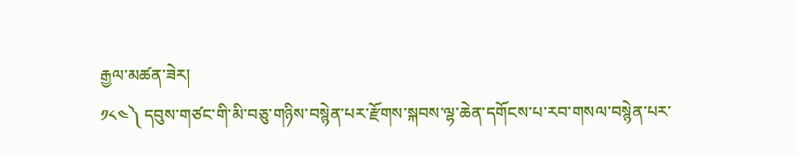རྒྱལ་མཚན་ཟེར།
༡༨༤༽ དབུས་གཙང་གི་མི་བཅུ་གཉིས་བསྙེན་པར་རྫོགས་སྐབས་ལྷ་ཆེན་དགོངས་པ་རབ་གསལ་བསྙེན་པར་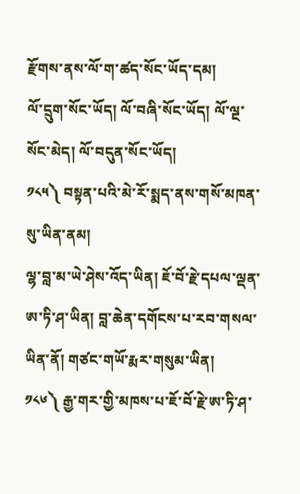རྫོགས་ནས་ལོ་ག་ཚད་སོང་ཡོད་དམ།
ལོ་དྲུག་སོང་ཡོད། ལོ་བཞི་སོང་ཡོད། ལོ་ལྔ་སོང་མེད། ལོ་བདུན་སོང་ཡོད།
༡༨༥༽ བསྟན་པའི་མེ་རོ་སྨད་ནས་གསོ་མཁན་སུ་ཡིན་ནམ།
ལྷ་བླ་མ་ཡེ་ཤེས་འོད་ཡིན། ཇོ་བོ་རྗེ་དཔལ་ལྡན་ཨ་ཏི་ཤ་ཡིན། བླ་ཆེན་དགོངས་པ་རབ་གསལ་ཡིན་ནོ། གཙང་གཡོ་རྨར་གསུམ་ཡིན།
༡༨༦༽ རྒྱ་གར་གྱི་མཁས་པ་ཇོ་བོ་རྗེ་ཨ་ཏི་ཤ་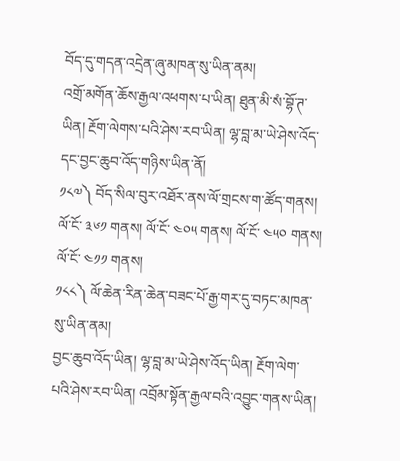བོད་དུ་གདན་འདྲེན་ཞུ་མཁན་སུ་ཡིན་ནམ།
འགྲོ་མགོན་ཆོས་རྒྱལ་འཕགས་པ་ཡིན། ཐུན་མི་སཾ་བྷོ་ཊ་ཡིན། རྔོག་ལེགས་པའི་ཤེས་རབ་ཡིན། ལྷ་བླ་མ་ཡེ་ཤེས་འོད་དང་བྱང་ཆུབ་འོད་གཉིས་ཡིན་ནོ།
༡༨༧༽ བོད་སིལ་བུར་འཐོར་ནས་ལོ་གྲངས་ག་ཚོད་གནས།
ལོ་ངོ་ ༣༦༡ གནས། ལོ་ངོ་ ༤༠༥ གནས། ལོ་ངོ་ ༤༥༠ གནས། ལོ་ངོ་ ༤༡༡ གནས།
༡༨༨༽ ལོ་ཆེན་རིན་ཆེན་བཟང་པོ་རྒྱ་གར་དུ་བཏང་མཁན་སུ་ཡིན་ནམ།
བྱང་ཆུབ་འོད་ཡིན། ལྷ་བླ་མ་ཡེ་ཤེས་འོད་ཡིན། རྔོག་ལེག་པའི་ཤེས་རབ་ཡིན། འབྲོམ་སྟོན་རྒྱལ་བའི་འབྱུང་གནས་ཡིན།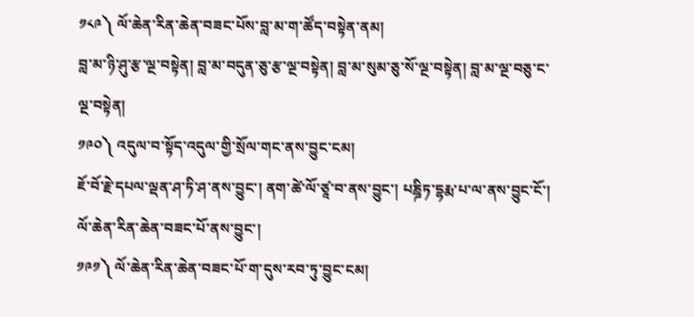༡༨༩༽ ལོ་ཆེན་རིན་ཆེན་བཟང་པོས་བླ་མ་ག་ཚོད་བསྟེན་ནམ།
བླ་མ་ཉི་ཤུ་རྩ་ལྔ་བསྟེན། བླ་མ་བདུན་ཅུ་རྩ་ལྔ་བསྟེན། བླ་མ་སུམ་ཅུ་སོ་ལྔ་བསྟེན། བླ་མ་ལྔ་བཅུ་ང་ལྔ་བསྟེན།
༡༩༠༽ འདུལ་བ་སྟོད་འདུལ་གྱི་སྲོལ་གང་ནས་བྱུང་ངམ།
ཇོ་བོ་རྗེ་དཔལ་ལྡན་ཤ་ཏི་ཤ་ནས་བྱུང་། ནག་ཚེ་ལོ་ཙཱ་བ་ནས་བྱུང་། པཎྜིཏ་དྷརྨ་པ་ལ་ནས་བྱུང་ངོ་། ལོ་ཆེན་རིན་ཆེན་བཟང་པོ་ནས་བྱུང་།
༡༩༡༽ ལོ་ཆེན་རིན་ཆེན་བཟང་པོ་ག་དུས་རབ་ཏུ་བྱུང་ངམ།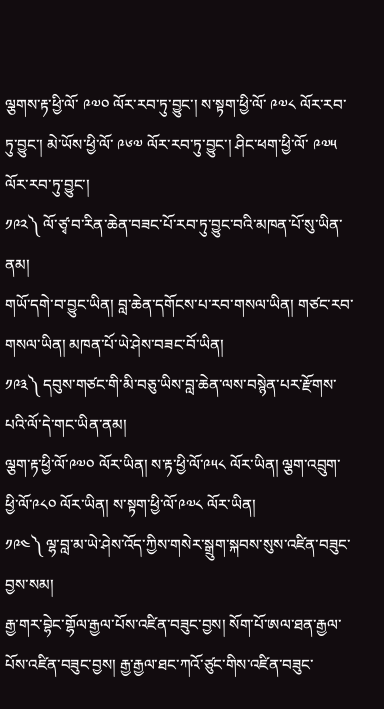ལྕགས་རྟ་ཕྱི་ལོ་ ༩༧༠ ལོར་རབ་ཏུ་བྱུང་། ས་སྟག་ཕྱི་ལོ་ ༩༧༨ ལོར་རབ་ཏུ་བྱུང་། མེ་ཡོས་ཕྱི་ལོ་ ༩༦༧ ལོར་རབ་ཏུ་བྱུང་། ཤིང་ཕག་ཕྱི་ལོ་ ༩༧༥ ལོར་རབ་ཏུ་བྱུང་།
༡༩༢༽ ལོ་ཙྭ་བ་རིན་ཆེན་བཟང་པོ་རབ་ཏུ་བྱུང་བའི་མཁན་པོ་སུ་ཡིན་ནམ།
གཡོ་དགེ་བ་བྱུང་ཡིན། བླ་ཆེན་དགོངས་པ་རབ་གསལ་ཡིན། གཙང་རབ་གསལ་ཡིན། མཁན་པོ་ཡེ་ཤེས་བཟང་བོ་ཡིན།
༡༩༣༽ དབུས་གཙང་གི་མི་བཅུ་ཡིས་བླ་ཆེན་ལས་བསྙེན་པར་རྫོགས་པའི་ལོ་དེ་གང་ཡིན་ནམ།
ལྕག་རྟ་ཕྱི་ལོ་༩༧༠ ལོར་ཡིན། ས་རྟ་ཕྱི་ལོ་༩༥༨ ལོར་ཡིན། ལྕག་འབྲུག་ཕྱི་ལོ་༩༨༠ ལོར་ཡིན། ས་སྟག་ཕྱི་ལོ་༩༧༨ ལོར་ཡིན།
༡༩༤༽ ལྷ་བླ་མ་ཡེ་ཤེས་འོད་ཀྱིས་གསེར་སྒྲུག་སྐབས་སུས་འཛིན་བཟུང་བྱས་སམ།
རྒྱ་གར་བྷེང་གྷོལ་རྒྱལ་པོས་འཛིན་བཟུང་བྱས། སོག་པོ་ཨལ་ཐན་རྒྱལ་པོས་འཛིན་བཟུང་བྱས། རྒྱ་རྒྱལ་ཐང་ཀའོ་ཙུང་གིས་འཛིན་བཟུང་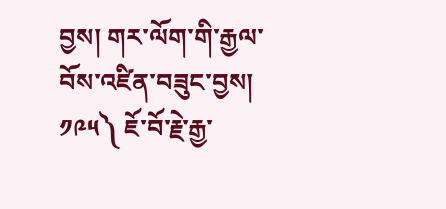བྱས། གར་ལོག་གི་རྒྱལ་བོས་འཛིན་བཟུང་བྱས།
༡༩༥༽ ཇོ་བོ་རྗེ་རྒྱ་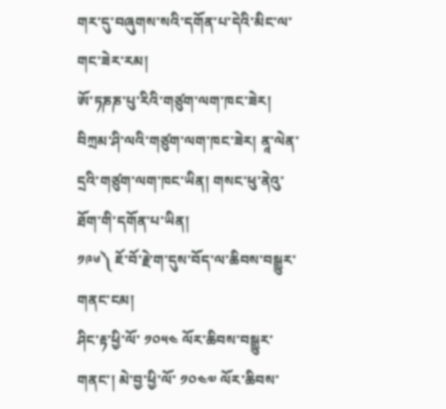གར་དུ་བཞུགས་སའི་དགོན་པ་དེའི་མིང་ལ་གང་ཟེར་རམ།
ཨོ་ཏཎཎ་པུ་རིའི་གཙུག་ལག་ཁང་ཟེར། བིཀྲམ་ཤི་ལའི་གཙུག་ལག་ཁང་ཟེར། ནཱ་ལེན་དྲའི་གཙུག་ལག་ཁང་ཡིན། གསང་ཕུ་ནེའུ་ཐོག་གི་དགོན་པ་ཡིན།
༡༩༦༽ ཇོ་བོ་རྗེ་ག་དུས་བོད་ལ་ཆིབས་བསྒྱུར་གནང་ངམ།
ཤིང་རྟ་ཕྱི་ལོ་ ༡༠༥༤ ལོར་ཆིབས་བསྒྱུར་གནང་། མེ་བྱ་ཕྱི་ལོ་ ༡༠༤༧ ལོར་ཆིབས་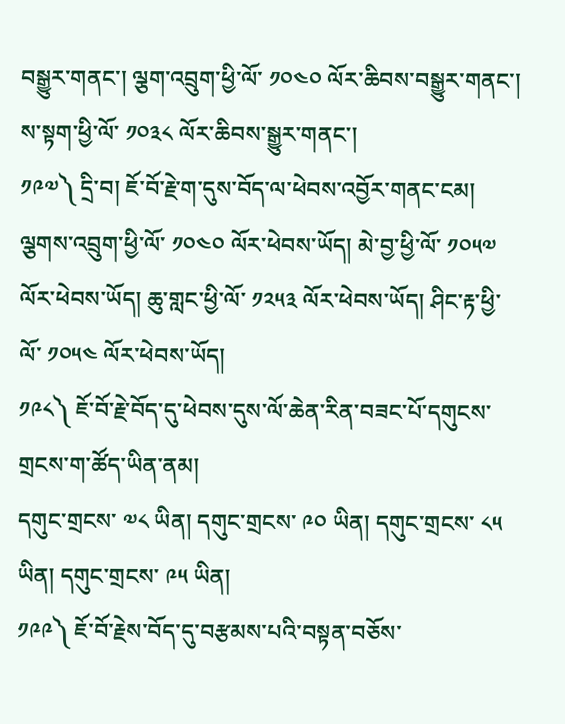བསྒྱུར་གནང་། ལྕག་འབྲུག་ཕྱི་ལོ་ ༡༠༤༠ ལོར་ཆིབས་བསྒྱུར་གནང་། ས་སྟག་ཕྱི་ལོ་ ༡༠༣༨ ལོར་ཆིབས་སྒྱུར་གནང་།
༡༩༧༽ དྲི་བ། ཇོ་བོ་རྗེ་ག་དུས་བོད་ལ་ཕེབས་འབྱོར་གནང་ངམ།
ལྕགས་འབྲུག་ཕྱི་ལོ་ ༡༠༤༠ ལོར་ཕེབས་ཡོད། མེ་བྱ་ཕྱི་ལོ་ ༡༠༥༧ ལོར་ཕེབས་ཡོད། ཆུ་གླང་ཕྱི་ལོ་ ༡༢༥༣ ལོར་ཕེབས་ཡོད། ཤིང་རྟ་ཕྱི་ལོ་ ༡༠༥༤ ལོར་ཕེབས་ཡོད།
༡༩༨༽ ཇོ་བོ་རྗེ་བོད་དུ་ཕེབས་དུས་ལོ་ཆེན་རིན་བཟང་པོ་དགུངས་གྲངས་ག་ཚོད་ཡིན་ནམ།
དགུང་གྲངས་ ༧༨ ཡིན། དགུང་གྲངས་ ༩༠ ཡིན། དགུང་གྲངས་ ༨༥ ཡིན། དགུང་གྲངས་ ༩༥ ཡིན།
༡༩༩༽ ཇོ་བོ་རྗེས་བོད་དུ་བརྩམས་པའི་བསྟན་བཅོས་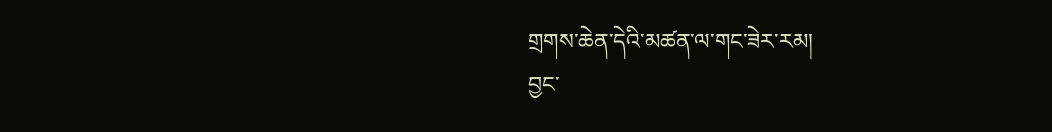གྲགས་ཆེན་དེའི་མཚན་ལ་གང་ཟེར་རམ།
བྱང་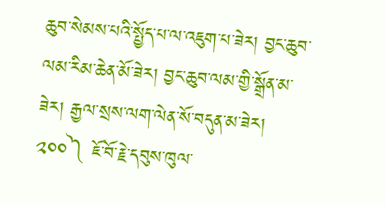ཆུབ་སེམས་པའི་སྤྱོད་པ་ལ་འཇུག་པ་ཟེར། བྱང་ཆུབ་ལམ་རིམ་ཆེན་མོ་ཟེར། བྱང་ཆུབ་ལམ་གྱི་སྒྲོན་མ་ཟེར། རྒྱལ་སྲས་ལག་ལེན་སོ་བདུན་མ་ཟེར།
༢༠༠༽ ཇོ་བོ་རྗེ་དབུས་ཁུལ་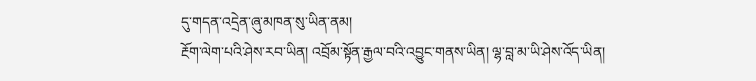དུ་གདན་འདྲེན་ཞུ་མཁན་སུ་ཡིན་ནམ།
རྔོག་ལེག་པའི་ཤེས་རབ་ཡིན། འབྲོམ་སྟོན་རྒྱལ་བའི་འབྱུང་གནས་ཡིན། ལྷ་བླ་མ་ཡི་ཤེས་འོད་ཡིན།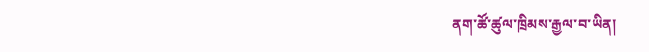ནག་ཚོ་ཚུལ་ཁྲིམས་རྒྱལ་བ་ཡིན།